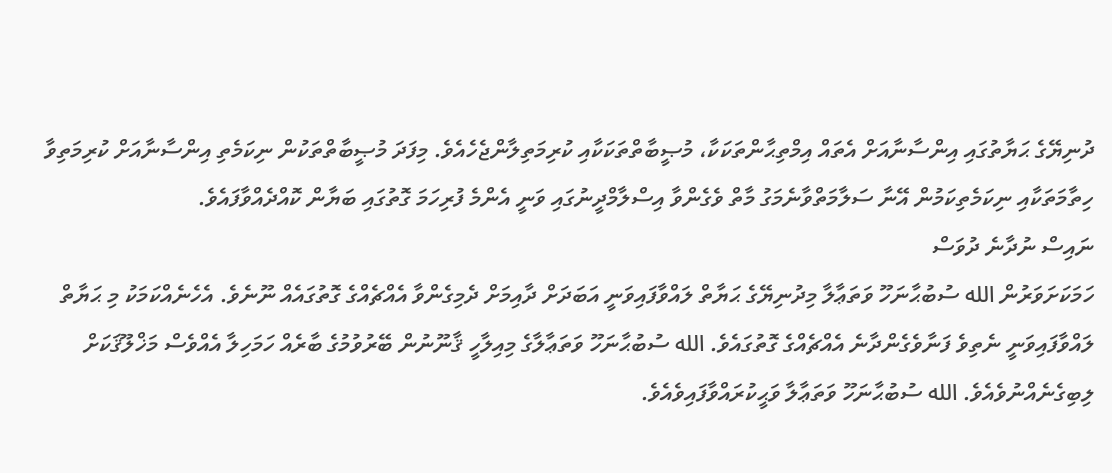ދުނިޔޭގެ ޙަޔާތުގައި އިންސާނާއަށް އެތައް އިމްތިޙާންތަކަކާ، މުޞީބާތްތަކަކާއި ކުރިމަތިލާންޖެހެއެވެ. މިފަދަ މުޞީބާތްތަކުން ނިކަމެތި އިންސާނާއަށް ކުރިމަތިވާ ހިތާމަތަކާއި ނިކަމެތިކަމުން އޭނާ ސަލާމަތްވާނެމަގު މާތް ވެގެންވާ އިސްލާމްދީނުގައި ވަނީ އެންމެ ފުރިހަމަ ގޮތުގައި ބަޔާން ކޮއްދެއްވާފައެވެ.
ނައިސް ނުދާނެ ދުވަސް
ހަމަކަށަވަރުން الله ސުބުޙާނަހޫ ވަތަޢާލާ މިދުނިޔޭގެ ޙަޔާތް ލައްވާފައިވަނީ އަބަދަށް ދާއިމަށް ދެމިގެންވާ އެއްޗެއްގެ ގޮތުގައެއް ނޫނެވެ. އެހެނެއްކަމަކު މި ޙަޔާތް ލައްވާފައިވަނީ ނެތިވެ ފަނާވެގެންދާނެ އެއްޗެއްގެ ގޮތުގައެވެ. الله ސުބުޙާނަހޫ ވަތަޢާލާގެ މިއިލާހީ ޤާނޫނުން ބޭރުވުމުގެ ބާރެއް ހަމަހިލާ އެއްވެސް މަޚްލޫޤަކަށް ލިބިގެނެއްނުވެއެވެ. الله ސުބުޙާނަހޫ ވަތަޢާލާ ވަޙީކުރައްވާފައިވެއެވެ.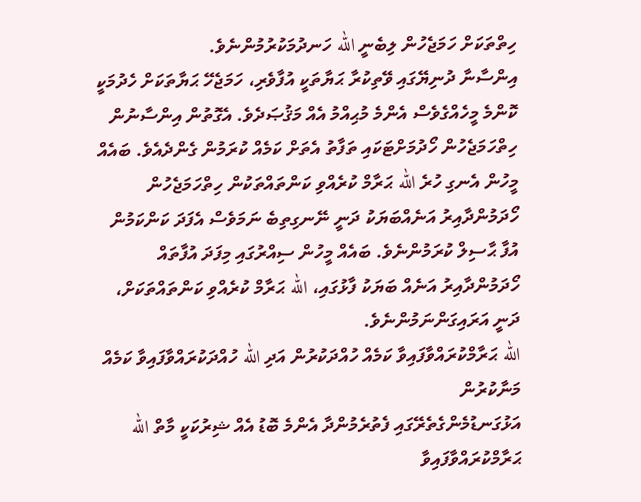ހިތްތަކަށް ހަމަޖެހުން ލިބެނީ الله ހަނދުމަކުރުމުންނެވެ.
އިންސާނާ ދުނިޔޭގައި ވޭތިކުރާ ޙަޔާތަކީ އުފާވެރި، ހަމަޖެހޭ ޙަޔާތަކަށް ހެދުމަކީ ކޮންމެ މީހެއްގެވެސް އެންމެ މުޙިއްމު އެއް މަޤުޞަދެވެ. އެގޮތުން އިންސާނުން ހިތްހަމަޖެހުން ހޯދުމަށްޓަކައި ތަފާތު އެތަށް ކަމެއް ކުރަމުން ގެންދެއެވެ. ބައެއް މީހުން އެނގި ހުރެ الله ޙަރާމް ކުރެއްވި ކަންތައްތަކުން ހިތްހަމަޖެހުން ހޯދަމުންދާއިރު އަނެއްބަޔަކު ދަނީ ނޭނގިތިބެ ނަމަވެސް އެފަދަ ކަންކަމުން އުފާ ޙާސިލް ކުރަމުންނެވެ. ބައެއް މީހުން ސިއްރުގައި މިފަދަ އުފާތައް ހޯދަމުންދާއިރު އަނެއް ބަޔަކު ފާޅުގައި، الله ޙަރާމް ކުރެއްވި ކަންތައްތަކަށް، ދަނީ އަރައިގަންނަމުންނެވެ.
الله ޙަރާމްކުރައްވާފައިވާ ކަމެއް ހުއްދަކުރުން އަދި الله ހުއްދަކުރައްވާފައިވާ ކަމެއް މަނާކުރުން
އަޅުގަނޑުމެންގެތެރޭގައި ފެތުރެމުންދާ އެންމެ ބޮޑު އެއް ޝިރުކަކީ މާތް الله ޙަރާމްކުރައްވާފައިވާ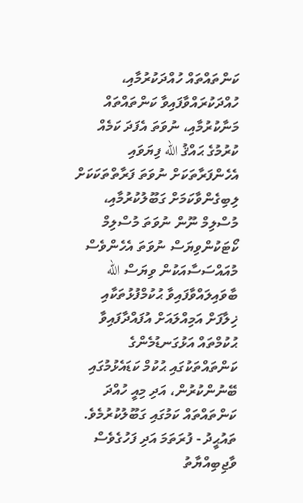ކަންތައްތައް ހުއްދަކުރުމާއި، ހުއްދަކުރައްވާފައިވާ ކަންތައްތައް މަނާކުރުމާއި، ނުވަތަ އެފަދަ ކަމެއް ކުރުމުގެ ޙައްޤު الله ފިޔަވައި އެހެންފަރާތަކަށް ނުވަތަ ފަރާތްތަކަކަށް ލިބިގެންވާކަމަށް ގަބޫލުކުރުމާއި، މުސްލިމް ނޫން ނުވަތަ މުސްލިމް ކޯޓަކުންވިޔަސް ނުވަތަ އެހެންވެސް މުއައްސަސާއަކުން ވިޔަސް الله ބާވައިލައްވާފައިވާ ޙުކުމްފުޅުތަކާއި ޚިލާފަށް އަމިއްލައަށް އުފައްދާފައިވާ ޙުކުމްތައް އަޅުގަނޑުމެންގެ ކަންތައްތަކުގައި ޙުކުމް ކަޑައެޅުމުގައި ބޭނުންކުރުން، އަދި މިއީ ހުއްދަ ކަންތައްތައް ކަމުގައި ގަބޫލުކުރުމެވެ.
ތައުޙީދު - ފުރަތަމަ އަދި ފަހުގެވެސް ވާޖިބިއްޔާތު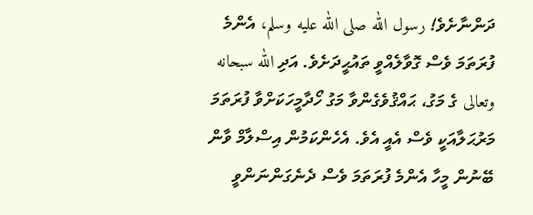ދަންނާށެވެ! رسول الله صلى الله عليه وسلم، އެންމެ ފުރަތަމަ ވެސް ގޮވާލެއްވީ ތައުޙީދަށެވެ. އަދި الله سبحانه وتعالى ގެ މަގު، ޙައްޤުވެގެންވާ މަގު ހޯދާމީހަކަށްވާ ފުރަތަމަ މަރުޙަލާއަކީ ވެސް އެއީ އެވެ. އެހެންކަމުން އިސްލާމް ވާން ބޭނުން މީހާ އެންމެ ފުރަތަމަ ވެސް ދެނެގަންނަންވީ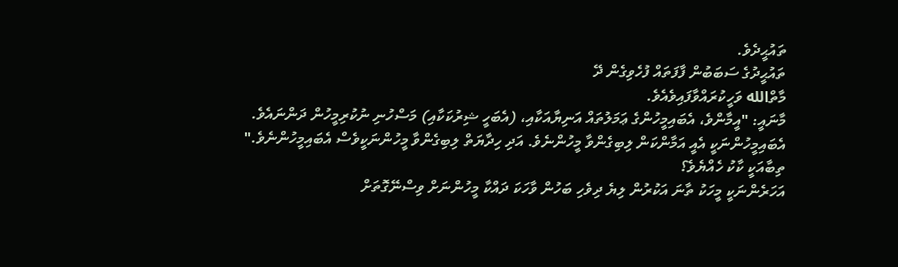ތައުޙީދެވެ.
ތައުޙީދުގެ ސަބަބުން ފާފަތައް ފުހެވިގެން ދޭ
މާތްالله ވަހީކުރައްވާފައިވެއެވެ.
މާނައީ: "އީމާންވެ، އެބައިމީހުންގެ ޢަމަލުތައް އަނިޔާއަކާއި، (އެބަހީ ޝިރުކަކާއި) މަސްހުނި ނުކުރިމީހުން ދަންނައެވެ. އެބައިމީހުންނަކީ އެއީ އަމާންކަން ލިބިގެންވާ މީހުންނެވެ. އަދި ހިދާޔަތް ލިބިގެންވާ މީހުންނަކީވެސް އެބައިމީހުންނެވެ."
ތިބާއަކީ ކާކު ހެއްޔެވެ؟
އަހަރެންނަކީ މީހަކު ތާނަ އަކުރުން ލިޔެ ދިވެހި ބަހުން ވާހަކަ ދައްކާ މީހުންނަށް ވިސްނޭގޮތަށް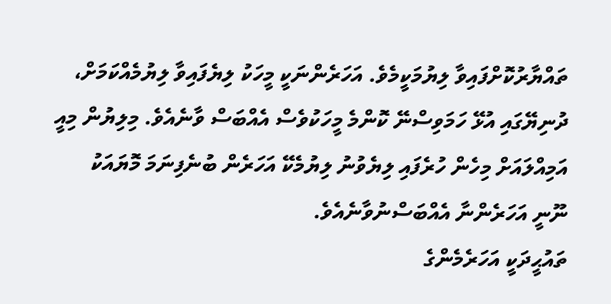ތައްޔާރުކޮށްފައިވާ ލިޔުމަކީމެވެ. އަހަރެންނަކީ މީހަކު ލިޔެފައިވާ ލިޔުމެއްކަމަށް، ދުނިޔޭގައި އުޅޭ ހަމަވިސްނޭ ކޮންމެ މީހަކުވެސް އެއްބަސް ވާނެއެވެ. މިލިޔުން މިއީ އަމިއްލައަށް މިހެން ހުރެފައި ލިޔެވުނު ލިޔުމެކޭ އަހަރެން ބުނެފިނަމަ މޮޔައަކު ނޫނީ އަހަރެންނާ އެއްބަސްނުވާނެއެވެ.
ތައުޙީދަކީ އަހަރެމެންގެ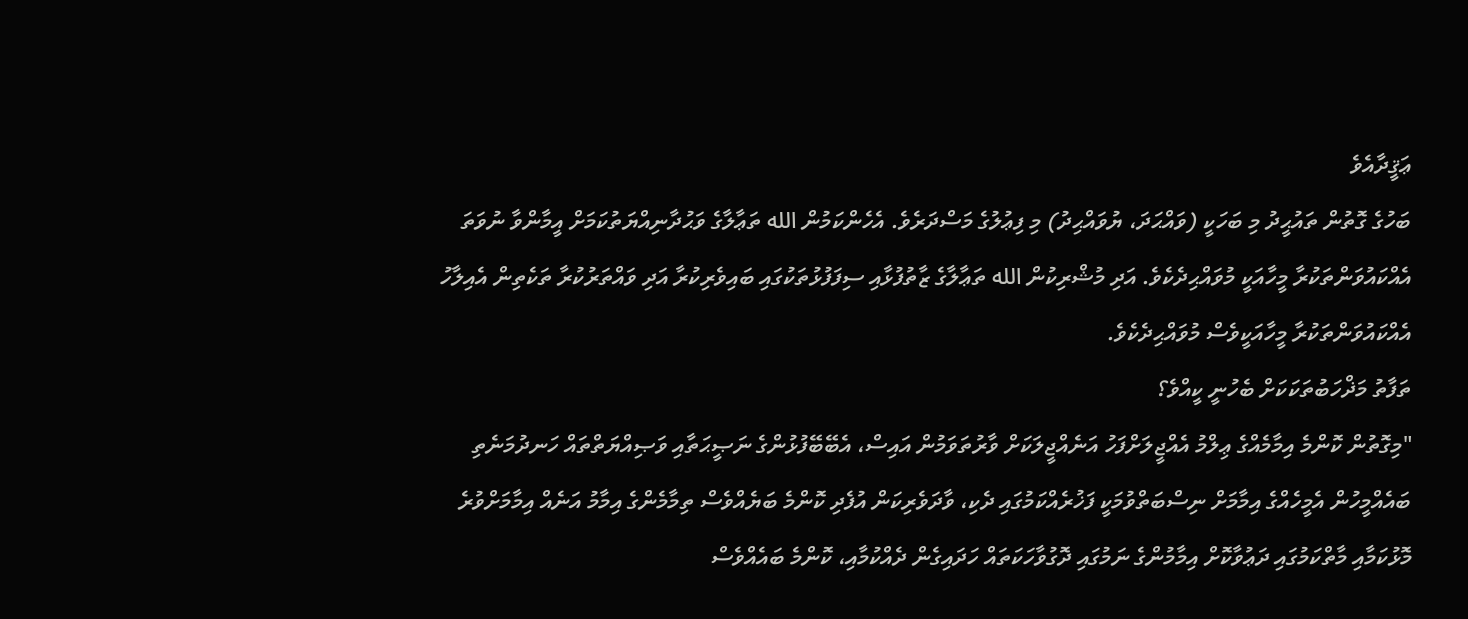ޢަޤީދާއެވެ
ބަހުގެ ގޮތުން ތައުޙީދު މި ބަހަކީ (ވައްޙަދަ، ޔުވައްޙިދު) މި ފިޢުލުގެ މަސްދަރެވެ. އެހެންކަމުން الله ތަޢާލާގެ ވަޙުދާނިއްޔަތުކަމަށް އީމާންވާ ނުވަތަ އެއްކައުވަންތަކުރާ މީހާއަކީ މުވައްޙިދެކެވެ. އަދި މުޝްރިކުން الله ތަޢާލާގެ ޒާތުފުޅާއި ސިފަފުޅުތަކުގައި ބައިވެރިކުރާ އަދި ވައްތަރުކުރާ ތަކެތިން އެއިލާހު އެއްކައުވަންތަކުރާ މީހާއަކީވެސް މުވައްޙިދެކެވެ.
ތަފާތު މަޛްހަބުތަކަކަށް ބެހުނީ ކީއްވެ؟
"މިގޮތުން ކޮންމެ އިމާމެއްގެ ޢިލްމު އެއްޖީލަށްފަހު އަނެއްޖީލަކަށް ވާރުތަވަމުން އައިސް، އެބޭބޭފުޅުންގެ ނަޞީޙަތާއި ވަޞިއްޔަތްތައް ހަނދުމަނެތި ބައެއްމީހުން އެމީހެއްގެ އިމާމަށް ނިސްބަތްވުމަކީ ފަޚުރެއްކަމުގައި ދެކި، ވާދަވެރިކަން އުފެދި ކޮންމެ ބަޔެއްވެސް ތިމާމެންގެ އިމާމު އަނެއް އިމާމަށްވުރެ މޮޅުކަމާއި މާތްކަމުގައި ދަޢުވާކޮށް އިމާމުންގެ ނަމުގައި ދޮގުވާހަކަތައް ހަދައިގެން ދެއްކުމާއި، ކޮންމެ ބައެއްވެސް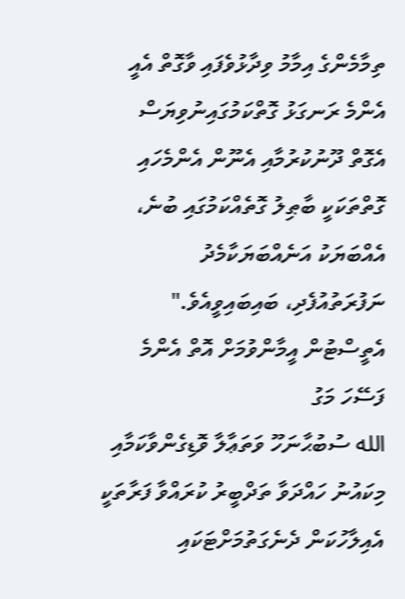ތިމާމެންގެ އިމާމު ވިދާޅުވެފައި ވާގޮތް އެއީ އެންމެ ރަނގަޅު ގޮތްކަމުގައިނުވިޔަސް އެގޮތް ދޫނުކުރުމާއި އެނޫން އެންމެހައި ގޮތްތަކަކީ ބާޠިލު ގޮތެއްކަމުގައި ބުނެ، އެއްބަޔަކު އަނެއްބަޔަކާމެދު ނަފުރަތުއުފެދި، ބައިބައިވީއެވެ."
އެތީސްޓުން އީމާންވުމަށް އޮތް އެންމެ ފަސޭހަ މަގު
الله ސުބުޙާނަހޫ ވަތަޢާލާ ވޮޑިގެންވާކަމާއި މިކައުނު ހައްދަވާ ތަދްބީރު ކުރައްވާ ފަރާތަކީ އެއިލާހުކަން ދެނެގަތުމަށްޓަކައި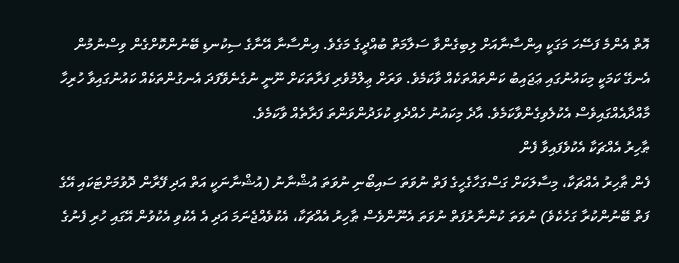އޮތް އެންމެ ފަސޭހަ މަގަކީ އިންސާނާއަށް ލިބިގެންވާ ސަލާމަތް ބުއްދީގެ މަގެވެ. އިންސާނާ އޭނާގެ ސިކުނޑި ބޭނުންކޮށްގެން ވިސްނުމުން އެނގޭ ކަމަކީ މިކައުނުގައި ޢަޖައިބު ކަންތައްތަކެއް ވާކަމެވެ. ވަރަށް ޢިލްމުވެރި ފަރާތަކަށް ނޫނީ ނުގެނެވޭފަދަ އެނގުންތަކެއް ކައުނުގައިވާ ހުރިހާ މާއްދާއެއްގައިވެސް އެކުލެވިގެންވާކަމެވެ. އާދެ މިކައުނު ހެއްދެވި ކުޅަދުންވަންތަ ފަރާތެއް ވާކަމެވެ.
ޠާހިރު އެއްޗަކާ އެކުވެފައިވާ ފެން
ފެން ޠާހިރު އެއްޗަކާ، މިސާލަކަށް ގަސްގަހާގެހީގެ ފަތް ނުވަތަ ސައިބޯނި ނުވަތަ އުޝްނާނު (އުޝްނާނަކީ އަތް އަދި ފޭރާން ދޮވުމަށްޓަކައި އޭގެ ފަތް ބޭނުންކުރާ ގަހެކެވެ) ނުވަތަ ކުންނާރުފަތް ނުވަތަ އެނޫންވެސް ޠާހިރު އެއްޗަކާ، އެކުވެއްޖެނަމަ އަދި އެ އެކުވި އެކުވުން އޭގައި ހުރި ފެނުގެ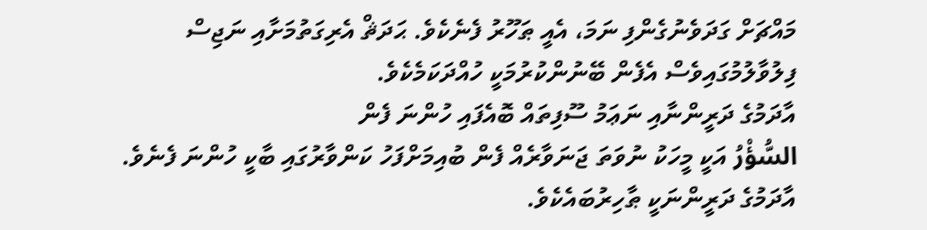މައްޗަށް ގަދަވެނުގެންފި ނަމަ، އެއީ ޠަހޫރު ފެނެކެވެ. ޙަދަޘް އެރިގަތުމަށާއި ނަޖިސް ފިލުވާލުމުގައިވެސް އެފެން ބޭނުންކުރުމަކީ ހުއްދަކަމެކެވެ.
އާދަމުގެ ދަރީންނާއި ނަޢަމު ސޫފިތައް ބޮއެފައި ހުންނަ ފެން
السُّؤْرُ އަކީ މީހަކު ނުވަތަ ޖަނަވާރެއް ފެން ބުއިމަށްފަހު ކަންވާރުގައި ބާކީ ހުންނަ ފެނެވެ. އާދަމުގެ ދަރީންނަކީ ޠާހިރުބައެކެވެ.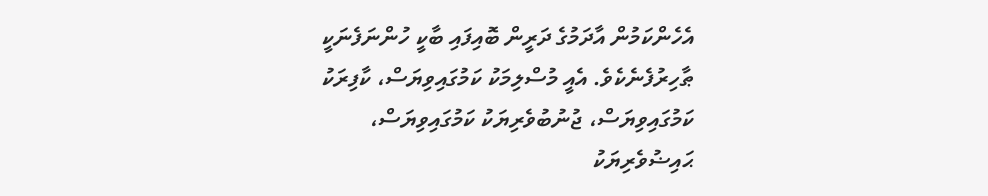އެހެންކަމުން އާދަމުގެ ދަރީން ބޮއިފައި ބާކީ ހުންނަފެނަކީ ޠާހިރުފެނެކެވެ. އެއީ މުސްލިމަކު ކަމުގައިވިޔަސް، ކާފިރަކު ކަމުގައިވިޔަސް، ޖުނުބުވެރިޔަކު ކަމުގައިވިޔަސް، ޙައިޟުވެރިޔަކު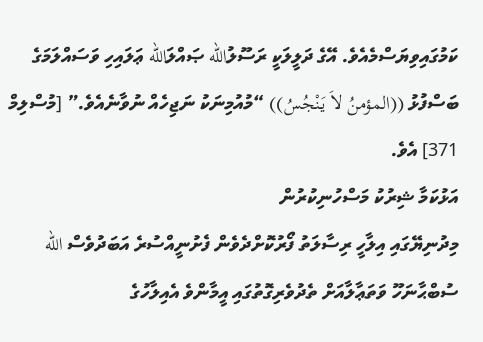ކަމުގައިވިޔަސްމެއެވެ. އޭގެ ދަލީލަކީ ރަސޫލުالله ޞައްލަالله ޢަލައިހި ވަސައްލަމަގެ ބަސްފުޅު ((المؤمنُ لاَ يَنْجُسُ)) “މުއުމިނަކު ނަޖިހެއް ނުވާނެއެވެ.” [މުސްލިމް 371] އެވެ.
އަޅުކަމާ ޝިރުކު މަސްހުނިކުރުން
މިދުނިޔޭގައި އިލާހީ ރިސާލަތު ފޯރުކޮށްދެވެން ފެށުނީއްސުރެ އަބަދުވެސް الله ސުބްޙާނަހޫ ވަތަޢާލާއަށް ތެދުވެރިގޮތުގައި އީމާންވެ އެއިލާހުގެ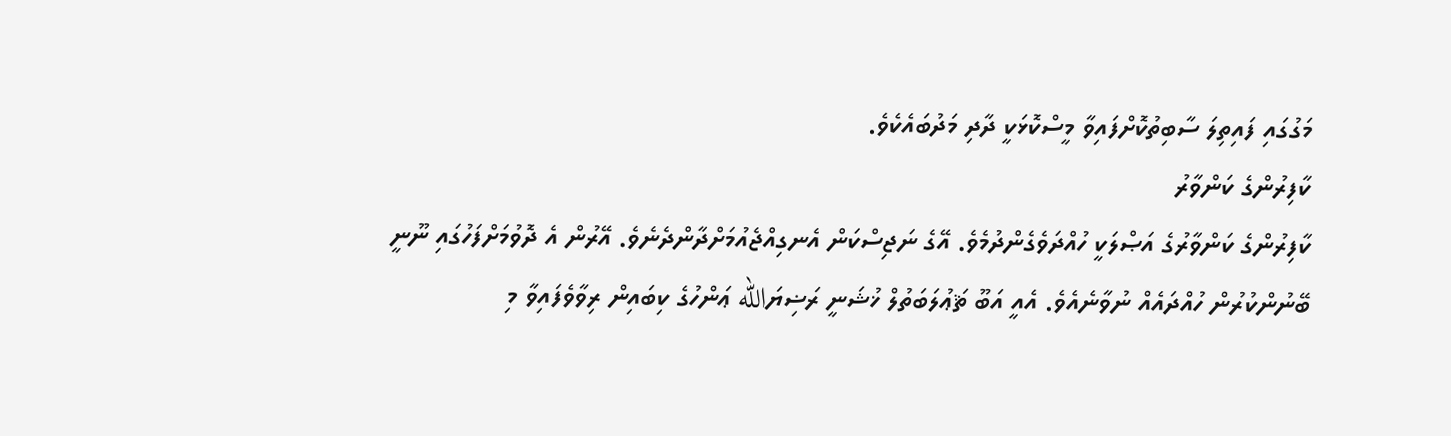މަގުގައި ފައިތިލަ ސާބިތުކޮށްފައިވާ މީސްކޮޅަކީ ދާދި މަދުބައެކެވެ.
ކާފިރުންގެ ކަންވާރު
ކާފިރުންގެ ކަންވާރުގެ އަޞްލަކީ ހުއްދަވެގެންދުމެވެ. އޭގެ ނަޖިސްކަން އެނގިއްޖެއުމަށްދާންދެނެވެ. އޭރުން އެ ދޮވުމަށްފަހުގައި ނޫނީ ބޭނުންކުރުން ހުއްދައެއް ނުވާނެއެވެ. އެއީ އަބޫ ޘަޢުލަބަތުލް ޚުޝަނީ ރަޟިޔަالله ޢަންހުގެ ކިބައިން ރިވާވެފައިވާ މި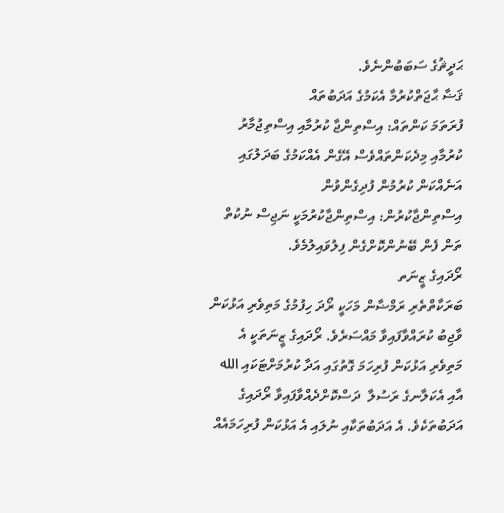ޙަދީޘުގެ ސަބަބުންނެވެ.
ޤަޟާ ޙާޖަތްކުރުމާ އެކަމުގެ އަދަބުތައް
ފުރަތަމަ ކަންތައް: އިސްތިންޖާ ކުރުމާއި އިސްތިޖުމާރު ކުރުމާއި މިދެކަންތައްވެސް އޭގެން އެއްކަމުގެ ބަދަލުގައި އަނެއްކަން ކުރުމުން ފުދިގެންވުން
އިސްތިންޖާކުރުން: އިސްތިންޖާކުރުމަކީ ނަޖިސް ނުކުތް ތަން ފެން ބޭނުންކޮށްގެން ފިލުވައިލުމެވެ.
ރޯދައިގެ ޒީނަތ
ބަރަކާތްތެރި ރަމްޟާން މަހަކީ ރޯދަ ހިފުމުގެ މަތިވެރި އަޅުކަން ވާޖިބު ކުރައްވާފައިވާ މައްސަރެވެ. ރޯދައިގެ ޒީނަތަކީ އެ މަތިވެރި އަޅުކަން ފުރިހަމަ ގޮތުގައި އަދާ ކުރުމަށްޓަކައި الله އާއި އެކަލާނގެ ރަސުލާ  ދަސްކޮށްދެއްވާފައިވާ ރޯދައިގެ އަދަބުތަކެވެ. އެ އަދަބުތަކާއި ނުލައި އެ އަޅުކަން ފުރިހަމައެއް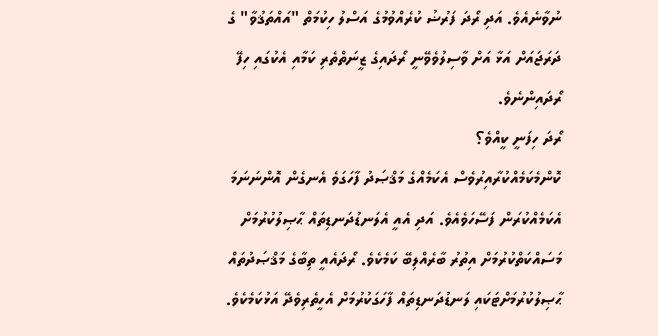ނުވާނެއެވެ. އަދި ރޯދަ ފަރުޟު ކުރެއްވުމުގެ އަސްލު ހިކުމަތް "އައްތަޤުވާ" ގެ ދަރަޖައަށް އަޅާ އަށް ވާސިލުވެވޭނީ ރޯދައިގެ ޒީނަތްތެރި ކަމާއި އެކުގައި ހިފޭ ރޯދައިންނެވެ.
ރޯދަ ހިފަނީ ކީއްވެ؟
ކޮންމެކަމެއްކުރާއިރުވެސް އެކަމެއްގެ މަޤްޞަދު ފާހަގަވެ އެނގެން އޮންނަނަމަ އެކަމެއްކުރަން ފަސޭހަވެއެވެ. އަދި އެއީ އެލަނޑުދަނޑިތައް ޙާޞިލުކުރުމަށް މަސައްކަތްކުރުމަށް އިތުރު ބާރެއްލިބޭ ކަމެކެވެ. ރޯދައެއީ ތިބާގެ މަޤްޞަދުތައް ޙާޞިލުކުރުމަށްޓަކައި ލަނޑުދަނޑިތައް ފާހަގަކުރުމަށް އެހީތެރިވެދޭ އަޅުކަމެކެވެ.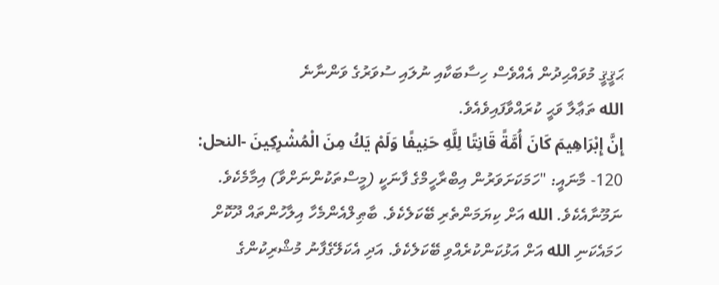ޙަޤީޤީ މުވައްޙިދުން އެއްވެސް ހިސާބަކާއި ނުލައި ސުވަރުގެ ވަންނާނެ
الله ތަޢާލާ ވަޙީ ކުރައްވާފައިވެއެވެ.
إِنَّ إِبْرَاهِيمَ كَانَ أُمَّةً قَانِتًا لِلَّهِ حَنِيفًا وَلَمْ يَكُ مِنَ الْمُشْرِكِينَ -النحل: 120- މާނައީ: "ހަމަކަށަވަރުން އިބްރާހީމްގެ ފާނަކީ (މީސްތަކުންނަށްވާ) އިމާމެކެވެ. ނަމޫނާއެކެވެ. الله އަށް ކިޔަމަންތެރި ބޭކަލެކެވެ. ބާޠިލްއެންމެހާ އިލާހުންތައް ދޫކޮށް ހަމައެކަނި الله އަށް އަޅުކަންކުރެއްވި ބޭކަލެކެވެ. އަދި އެކަލޭގެފާނު މުޝްރިކުންގެ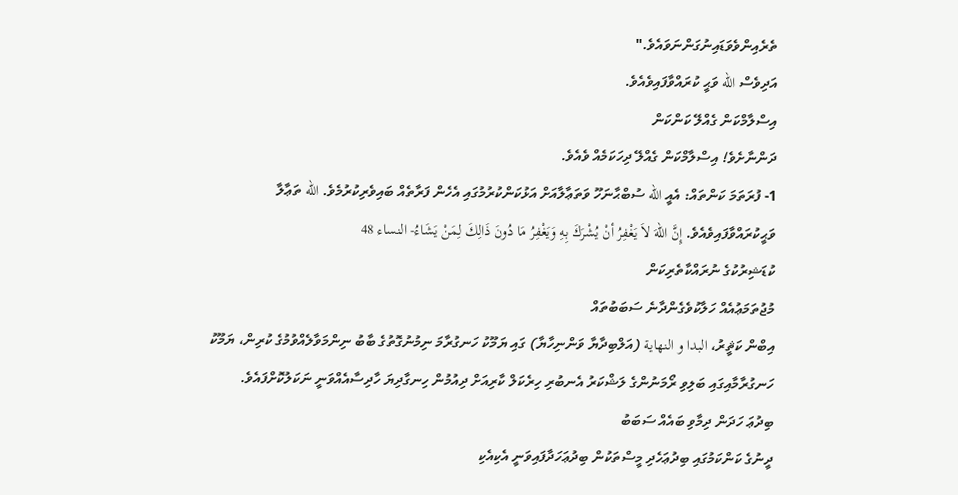ތެރެއިންވެވަޑައިނުގަންނަވައެވެ."
އަދިވެސް الله ވަޙީ ކުރައްވާފައިވެއެވެ.
އިސްލާމްކަން ގެއްލޭ ކަންކަން
ދަންނާށެވެ! އިސްލާމްކަން ގެއްލޭ ދިހަކަމެއް ވެއެވެ.
1- ފުރަތަމަ ކަންތައް: އެއީ الله ސުބްޙާނަހޫ ވަތަޢާލާއަށް އަޅުކަންކުރުމުގައި އެހެން ފަރާތެއް ބައިވެރިކުރުމެވެ. الله ތަޢާލާ ވަޙީކުރައްވާފައިވެއެވެ. إِنَّ اللهَ لاَ يَغْفِرُ أنْ يُشْرَكَ بِهِ وَيَغْفِرُ مَا دُونَ ذَالِكَ لِمَنْ يَشَاءُ- النساء 48
ކުޑަޝިރުކުގެ ނުރައްކާތެރިކަން
މުޖުތަމަޢުއެއް ހަލާކުވެގެންދާނެ ސަބަބުތައް
އިބްން ކަޘީރު، البدا و النهاية (އަލްބިދާޔާ ވަންނިހާޔާ) ގައި ޔަމޫކު ހަނގުރާމަ ނިމުނުގޮތުގެ ބާބު ނިންމަވާލެއްވުމުގެ ކުރިން، ޔަމޫކު ހަނގުރާމާއިގައި ބަލިވި ރޯމަނުންގެ ލަޝްކަރު އެނބުރި ހިރެކަލް ކާރިއަށް ދިއުމުން ހިނގާދިޔަ ހާދިސާއެއްވަނީ ނަކަލުކޮށްފައެވެ.
ބިދުޢަ ހަދަން ދިމާވި ބައެއް ސަބަބު
ދީނުގެ ކަންކަމުގައި ބިދުޢަހެދި މީސްތަކުން ބިދުޢަހަދާފައިވަނީ އެކިއެކި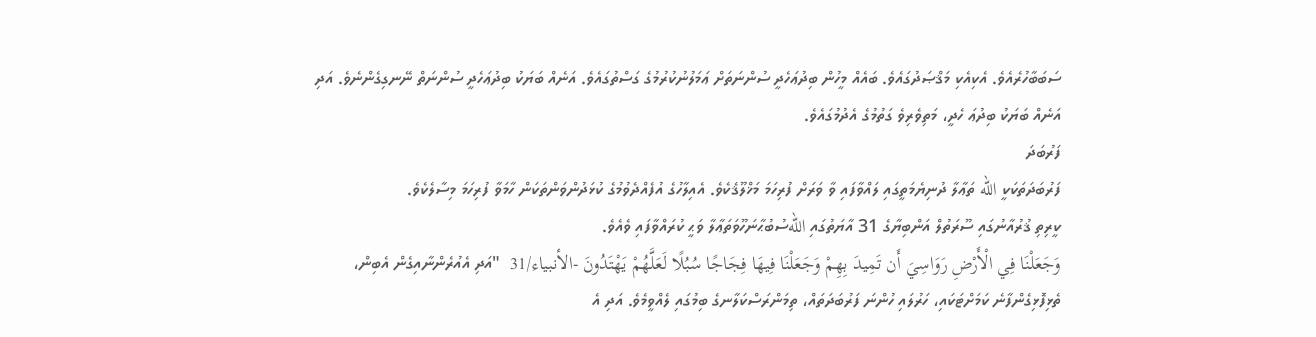ސަބަބާހުރެއެވެ. އެކިއެކި މަޤްޞަދުގައެވެ. ބައެއް މީހުން ބިދުޢަހެދީ ސުންނަތަށް ޢަމަލުނުކުރުމުގެ ގަސްތުގައެވެ. އަނެއް ބަޔަކު ބިދުޢަހެދީ ސުންނަތް ނޭނގިގެންނެވެ. އަދި އަނެއް ބަޔަކު ބިދުޢަ ހެދީ، މަތިވެރިވެ ގަތުމުގެ އެދުމުގައެވެ.
ފަރުބަދަ
ފަރުބަދަތަކަކީ الله ތަޢާލާ ދުނިޔެމަތީގައި ލައްވާފައި ވާ ވަރަށް ފުރިހަމަ މަޚްލޫޤެކެވެ. އެއިލާހުގެ އުފެއްދެވުމުގެ ކުޅަދުންވަންތަކަން ހާމަވާ ފުރިހަމަ މިސާލެކެވެ.
ކީރިތި ޤުރުއާނުގައި ސޫރަތުލް އަންބިޔާގެ 31 އާޔަތުގައި اللهސުބުޙާނަހޫވަތަޢާލާ ވަޙީ ކުރައްވާފައި ވެއެވެ.
وَجَعَلْنَا فِي الْأَرْضِ رَوَاسِيَ أَن تَمِيدَ بِهِمْ وَجَعَلْنَا فِيهَا فِجَاجًا سُبُلًا لَعَلَّهُمْ يَهْتَدُونَ -الأنبياء/31  "އަދި އެއުރެންނާއިގެން އެބިން، ތެޅިފޮޅިގެންފާނެ ކަމަށްޓަކައި، ހަރުލައި ހުންނަ ފަރުބަދަތައް، ތިމަންރަސްކަލާނގެ ބިމުގައި ލެއްވީމެވެ. އަދި އެ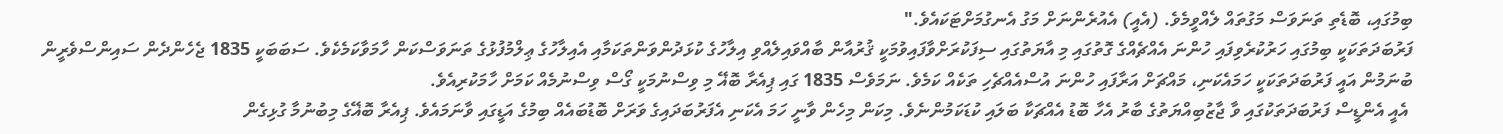ބިމުގައި، ބޮޑެތި ތަނަވަސް މަގުތައް ލެއްވީމެވެ. (އެއީ) އެއުރެންނަށް މަގު އެނގުމަށްޓަކައެވެ."
ފަރުބަދަތަކަކީ ބިމުގައި ހަރުކުރެވިފައި ހުންނަ އެއްޗެއްގެ ގޮތުގައި މި އާޔަތުގައި ސިފަކުރަށްވާފައިވުމަކީ ޤުރުއާން ބާއްވައިލެއްވި އިލާހުގެ ކުޅަދުންވަންތަކަމާއި އެއިލާހުގެ ޢިލްމުފުޅުގެ ތަނަވަސްކަން ހާމަވާކަމެކެވެ. ސަބަބަކީ 1835 ޖެހެންދެން ސައިންސްވެރީން ބުނަމުން އައީ ފަރުބަދަތަކަކީ ހަމައެކަނި، މައްޗަށް އަރާފައި ހުންނަ އުސްއެއްޗެހި ތަކެއް ކަމެވެ. ނަމަވެސް 1835 ގައި ޕިއެރާ ބޮޣޭ މި ވިސްނުމަކީ ގޯސް ވިސްނުމެއް ކަމަށް ހާމަކުރިއެވެ.
 އެއީ އެންޑީސް ފަރުބަދަތަކުގައި ވާ ޖާޒުބިއްޔަތުގެ ބާރު އެހާ ބޮޑު އެއްޗަކާ ބަލައި ކުޑަކަމުންނެވެ. މިކަން މިހެން ވާނީ ހަމަ އެކަނި އެފަރުބަދައިގެ ވަރަށް ބޮޑުބައެއް ބިމުގެ އަޑީގައި ވާނަމައެވެ. ޕިއެރާ ބޮޣޭގެ މިބުނުމާ ގުޅިގެން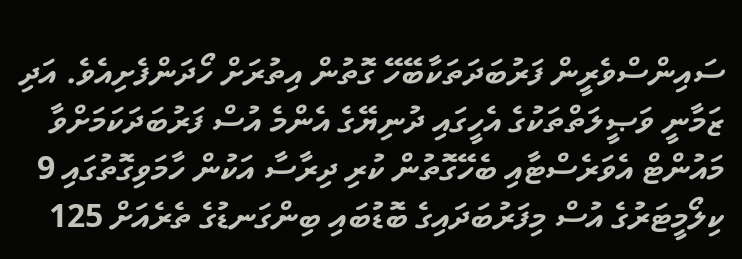ސައިންސްވެރީން ފަރުބަދަތަކާބޭހޭ ގޮތުން އިތުރަށް ހޯދަންފެށިއެވެ. އަދި ޒަމާނީ ވަޞީލަތްތަކުގެ އެހީގައި ދުނިޔޭގެ އެންމެ އުސް ފަރުބަދަކަމަށްވާ މައުންޓް އެވަރެސްޓާއި ބެހޭގޮތުން ކުރި ދިރާސާ އަކުން ހާމަވިގޮތުގައި 9 ކިލޯމީޓަރުގެ އުސް މިފަރުބަދައިގެ ބޮޑުބައި ބިންގަނޑުގެ ތެރެއަށް 125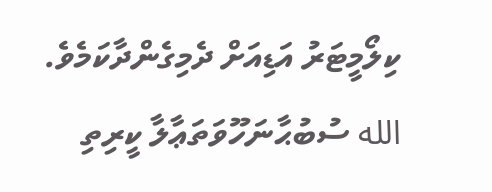ކިލޯމީޓަރު އަޑިއަށް ދެމިގެންދާކަމެވެ.
الله ސުބުޙާނަހޫވަތަޢާލާ ކީރިތި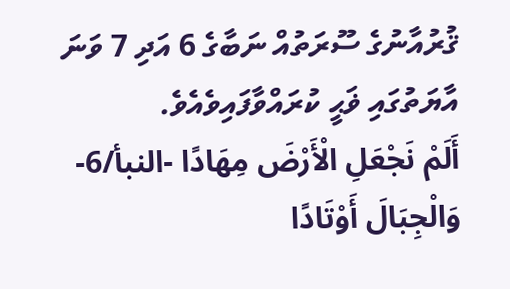ޤުރުއާނުގެ ސޫރަތުއް ނަބާގެ 6 އަދި 7 ވަނަ އާޔަތުގައި ޥަޙީ ކުރައްވާފައިވެއެވެ.
أَلَمْ نَجْعَلِ الْأَرْضَ مِهَادًا -النبأ/6- وَالْجِبَالَ أَوْتَادًا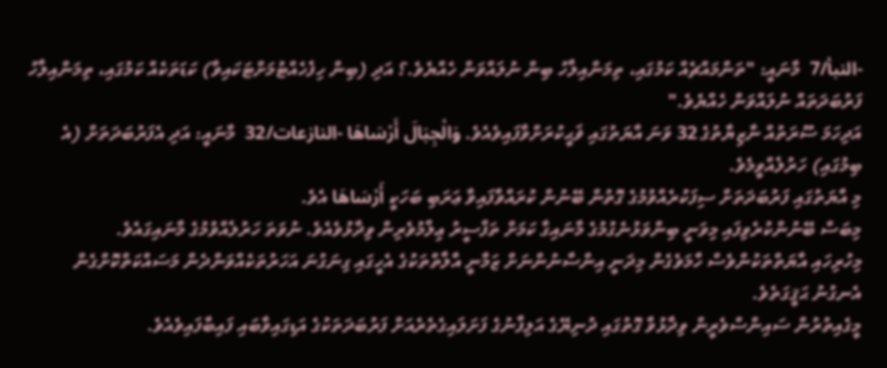-النبأ/7  މާނައީ: "ތަންމައްޗެއް ކަމުގައި، ތިމަންއިލާހު ބިން ނުލައްވަން ހެއްޔެވެ.؟ އަދި (ބިން ހިފެހެއްޓުމަށްޓަކައިވާ) ކަޑަތަކެއް ކަމުގައި، ތިމަންއިލާހު ފަރުބަދަތައް ނުލައްވަން ހެއްޔެވެ."
އަދިހަމަ ސޫރަތުއް ނާޒިޔާތުގެ 32 ވަނަ އާޔަތުގައި ޥަޙީކުރަށްވާފައިވެއެވެ. وَالْجِبَالَ أَرْسَاهَا -النازعات/32  މާނައީ: އަދި އެފަރުބަދަތަށް (އެ ބިމުގައި) ހަރުލެއްވީމެވެ.
މި އާޔަތުގައި ފަރުބަދަތަށް ސިފަކުރެއްވުމުގެ ގޮތުން ބޭނުން ކުރައްވާފައިވާ ޢަރަބި ބަހަކީ أَرْسَاهَا އެވެ.
މިބަސް ބޭނުންކުރެވިފައި މިވަނީ ބިންވަޅުނެގުމުގެ މާނައިގާ ކަމަށް ތަފްސީރު ޢިލްމުވެރިން ވިދާޅުވެއެވެ. ނުވަތަ ހަރުލެއްވުމުގެ މާނައިގައެވެ.
މިހުރިހައި އާޔަތްތަކުންވެސް ހާމަވެގެން މިދަނީ އިންސާނުންނަށް ޒަމާނީ އާލާތްތަކުގެ އެހީގައި ގިނަގުނަ އަހަރުތަކެއްވަންދެން މަސައްކަތްކޮށްގެން އެނގުނު ޙަޤީގަތެވެ.
މީގެއިތުރުން ސައިންސްވެރީން ވިދާޅުވާ ގޮތުގައި ދުނިޔޭގެ އަލިފާނުގެ ފަށަލައިގެތެރެއަށް ފަރުބަދަތަކުގެ އަޑިގައިވާބައި ފައިބާފައިވެއެވެ.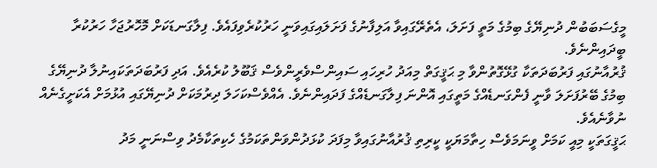މީގެސަބަބުން ދުނިޔޭގެ ބިމުގެ މަތީ ފަށަލަ، އެތެރޭގައިވާ އަލިފާނުގެ ފަށަލައިގައިވަނީ ހަރުކުރެވިފައެވެ. ފިލާގަނޑަކަށް މޮހޮރުޖަހާ ހަރުކުރާ ބީދައިންނެވެ.
ޤުރުއާނުގައި ފަރުބަދަތަކާ ގުޅޭގޮތުންވާ މި ޙަޤީގަތް މިއަދު ހުރިހައި ސައިންސްވެރީންވެސް ޤަބޫލު ކުރެއެވެ. އަދި ފަރުބަދަތަކައިނުލާ ދުނިޔޭގެ ބިމުގެ ބޭރުފަށަލަ ވާނީ ފެންގަނޑެއްގެ މަތީގައި އޮންނަ ފިލާގަނޑެއްގެ ފަދައިންނެވެ. އެއްވެސްކަހަލަ ދިރުމަކަށް ދުނިޔޭގައި އުޅުމަށް އެކަށީގެނެއް ނުވާނެއެވެ.
ޙަޤީގަތަކީ މިއީ ކަމަށް ވީނަމަވެސް ހިތާމަޔަކީ ކީރިތި ޤުރުއާނުގައިވާ މިފަދަ ކުޅަދުންވަންތަކަމުގެ ހެކިތަކާމެދު ވިސްނަނީ މަދު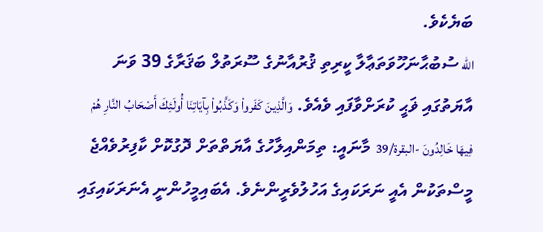ބަޔެކެވެ.
الله ސުބުޙާނަހޫވަތަޢާލާ ކީރިތި ޤުރުއާނުގެ ސޫރަތުލް ބަޤަރާގެ 39 ވަނަ އާޔަތުގައި ޥަޙީ ކުރަށްވާފައި ވެއެވެ. وَالَّذِينَ كَفَرواْ وَكَذَّبُواْ بِآيَاتِنَا أُولَئِكَ أَصْحَابُ النَّارِ هُمْ فِيهَا خَالِدُونَ -البقرة/39  މާނައީ: ތިމަންއިލާހުގެ އާޔަތްތަށް ދޮގުކޮށް ކާފިރުވެއްޖެ މީސްތަކުން އެއީ ނަރަކައިގެ އަހުލުވެރީންނެވެ. އެބައިމީހުންނީ އެނަރަކައިގައި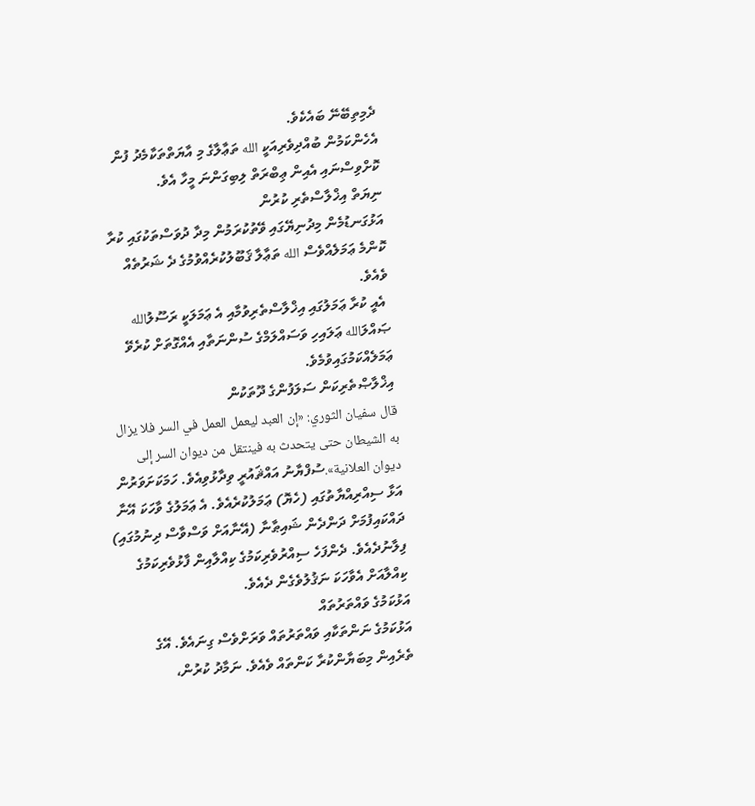ދެމިތިބޭނޭ ބައެކެވެ.
އެހެންކަމުން ބުއްދިވެރިއަކީ الله ތަޢާލާގެ މި އާޔަތްތަކާމެދު ފުން ކޮށްވިސްނައި އެއިން ޢިބްރަތް ލިބިގަންނަ މީހާ އެވެ.
ނިޔަތް އިޚްލާސްތެރި ކުރުން
އަޅުގަނޑުމެން މިދުނިޔޭގައި ވޭތުކުރަމުން މިދާ ދުވަސްތަކުގައި ކުރާ ކޮންމެ ޢަމަލެއްވެސް الله ތަޢާލާ ޤަބޫލުކުރެއްވުމުގެ ދެ ޝަރުތެއް ވެއެވެ.
 އެއީ ކުރާ ޢަމަލުގައި އިޚްލާސްތެރިވުމާއި އެ ޢަމަލަކީ ރަސޫލުالله ޞައްލަالله ޢަލައިހި ވަސައްލަމްގެ ސުންނަތާއި އެއްގޮތަށް ކުރެވޭ ޢަމަލެއްކަމުގައިވުމެވެ.
އިޚްލާޞްތެރިކަން ސަލަފުންގެ ދޫތަކުން
قال سفيان الثوري: «إن العبد ليعمل العمل في السر فلا يزال به الشيطان حتى يتحدث به فينتقل من ديوان السر إلى ديوان العلانية».ސުފްޔާނު އައްޘައުރީ ވިދާޅުވިއެވެ. ހަމަކަށަވަރުން އަޅާ ސިއްރިއްޔާތުގައި (ހެޔޮ) ޢަމަލުކުރެއެވެ. އެ ޢަމަލުގެ ވާހަކަ އޭނާ ދައްކައިފުމަށް ދަންދެން ޝައިޠާނާ (އޭނާއަށް ވަސްވާސް ދިނުމުގައި) ފިލާނުދެއެވެ. ދެންފަހެ ސިއްރުވެރިކަމުގެ ކިއްލާއިން ފާޅުވެރިކަމުގެ ކިއްލާއަށް އެވާހަކަ ނަޤުލުވެގެން ދެއެވެ.
އަޅުކަމުގެ ވައްތަރުތައް
އަޅުކަމުގެ ނަންތަކާއި ވައްތަރުތައް ވަރަށްވެސް ގިނައެވެ. އޭގެ ތެރެއިން މިބަޔާންކުރާ ކަންތައް ވެއެވެ. ނަމާދު ކުރުން،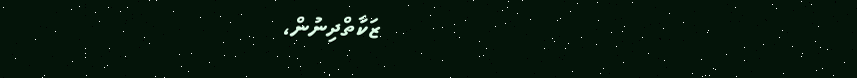ޒަކާތްދިނުން،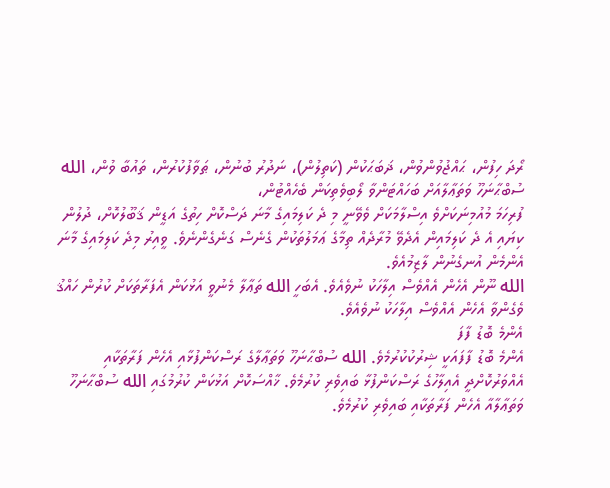ރޯދަ ހިފުން، ޙައްޖުވުންވުން، ޛަބަޙަކުން (ކަތިލުން)، ނަދުރު ބުނުން، ޠަވާފުކުރުން، ތައުބާ ވުން، الله ސުބްޙާނަހޫ ވަތަޢާލާއަށް ބަހައްޓަންވާ ލޯބިވެތިކަން ބެހެއްޓުން،
ފުރިހަމަ މުއުމިނަކަށްވެ އިސްލާމަކަށް ވެވޭނީ މި ދެ ކަލިމައިގެ މާނަ ދަސްކޮށް ހިތުގެ އަޑީން ޤަބޫލުކޮށް، ދުލުން ކިޔައި އެ ދެ ކަލިމައިން އެދެވޭ މުރާދެއް ތިމާގެ ޢަމަލުތަކުން ގެނެސް ގަނެގެންނެވެ. ވީއިރު މިދެ ކަލިމައިގެ މާނަ އެންމެން އުނގެނުން ލާޒިމުއެވެ.
الله ނޫން އެހެން އެއްވެސް އިލާހަކު ނުވެއެވެ. އެބަހީ الله ތަޢާލާ މެނުވީ އަޅުކަން އެފަރާތަކަށް ކުރުން ހައްޤު ވެގެންވާ އެހެން އެއްވެސް އިލާހަކު ނުވެއެވެ.
އެންމެ ބޮޑު ފާފަ
އެންމެ ބޮޑު ފާފައަކީ ޝިރުކުކުރުމެވެ. الله ސުބްޙާނަހޫ ވަތަޢާލާގެ ރަސްކަންފުޅާއި އެހެން ފަރާތަކާއި އެއްވަރުކޮށްދީ އެއިލާހުގެ ރަސްކަންފުޅާ ބައިވެރި ކުރުމެވެ. ޚާއްސަކޮށް އަޅުކަން ކުރުމުގައި الله ސުބްޙާނަހޫ ވަތަޢާލާއާ އެހެން ފަރާތަކާއި ބައިވެރި ކުރުމެވެ.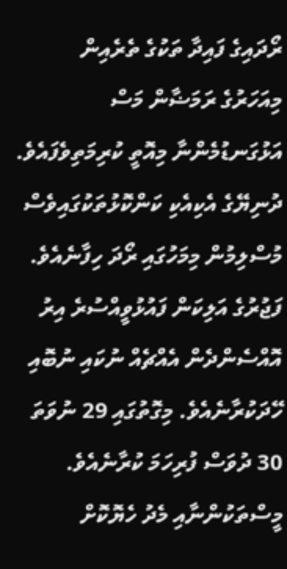ރޯދައިގެ ފައިދާ ތަކުގެ ތެރެއިން
މިއަހަރުގެ ރަމަޟާން މަސް އަޅުގަނޑުމެންނާ މިއޮތީ ކުރިމަތިވެފައެވެ. ދުނިޔޭގެ އެކިއެކި ކަންކޮޅުތަކުގައިވެސް މުސްލިމުން މިމަހުގައި ރޯދަ ހިފާނެއެވެ. ފަޖުރުގެ އަލިކަން ފައުޅުވީއްސުރެ އިރު އޮއްސެންދެން އެއްޗެއް ނުކައި ނުބޮއި ހޭދަކުރާނެއެވެ. މިގޮތުގައި 29 ނުވަތަ 30 ދުވަސް ފުރިހަމަ ކުރާނެއެވެ.
މީސްތަކުންނާއި މެދު ހެޔޮކޮށް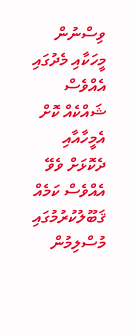ވިސްނުން
މީހަކާއި މެދުގައި އެއްވެސް ޝައްކެއް ކޮށް އެމީހާއާއި ދެކޮޅަށް ވެވޭ އެއްވެސް ކަމެއް ޤަބޫލުކުރުމުގައި މުސްލިމުން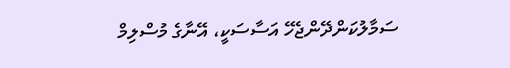ސަމާލުކަންދޭންޖެހޭ އަސާސަކީ، އޭނާގެ މުސްލިމް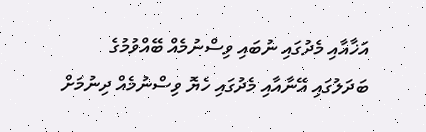އަޚާއާއި މެދުގައި ނުބައި ވިސްނުމެއް ބޭއްވުމުގެ ބަދަލުގައި އޭނާއާއި މެދުގައި ހެޔޮ ވިސްނުމެއް ދިނުމަށް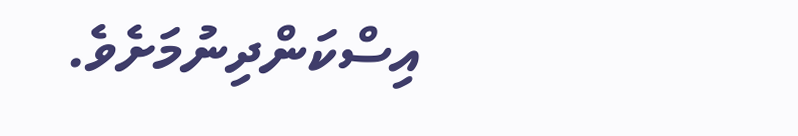އިސްކަންދިނުމަށެވެ.